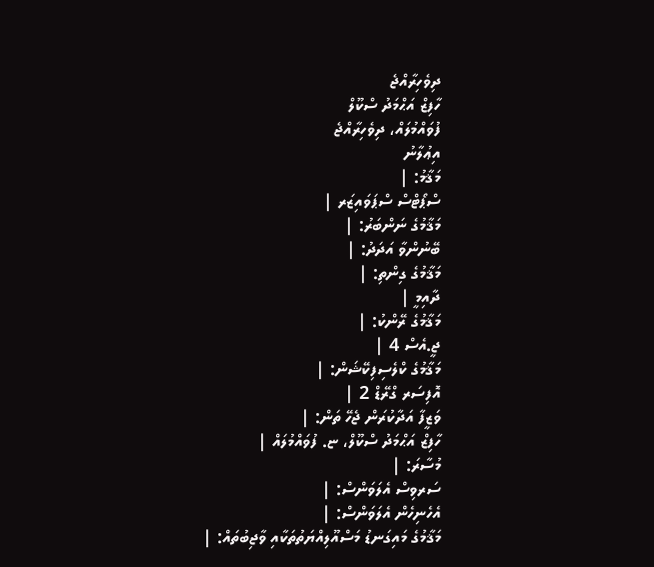ދިވެހިރާއްޖެ
ހާފިޒް އަޙްމަދު ސްކޫލް
ފުވައްމުލައް، ދިވެހިރާއްޖެ
އިޢުލާނު
މަޤާމު: |
ސްޕޯޓްސް ސްޕަވައިޒަރ |
މަޤާމުގެ ނަންބަރު: |
ބޭނުންވާ އަދަދު: |
މަޤާމުގެ ގިންތި: |
ދާއިމީ |
މަޤާމުގެ ރޭންކު: |
ޖީ.އެސް 4 |
މަޤާމުގެ ކްލެސިފިކޭޝަން: |
އޮފިސަރ ގްރޭޑް 2 |
ވަޒީފާ އަދާކުރަން ޖެހޭ ތަން: |
ހާފިޒް އަޙްމަދު ސްކޫލް، ޏ. ފުވައްމުލައް |
މުސާރަ: |
ސަރވިސް އެލަވަންސް: |
އެހެނިހެން އެލަވަންސް: |
މަޤާމުގެ މައިގަނޑު މަސްއޫލިއްޔަތުތަކާއި ވާޖިބުތައް: |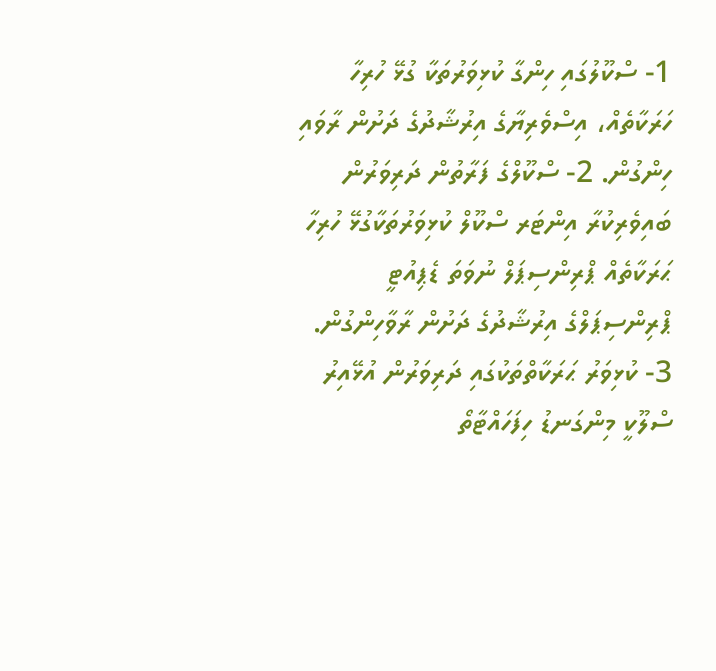1- ސްކޫލުގައި ހިންގާ ކުޅިވަރުތަކާ ގުޅޭ ހުރިހާ ހަރަކާތެއް، އިސްވެރިޔާގެ އިރުޝާދުގެ ދަށުން ރާވައި ހިންގުން. 2- ސްކޫލްގެ ފަރާތުން ދަރިވަރުން ބައިވެރިކުރާ އިންޓަރ ސްކޫލް ކުޅިވަރުތަކާގުޅޭ ހުރިހާ ޙަރަކާތެއް ޕްރިންސިޕަލް ނުވަތަ ޑެޕިއުޓީ ޕްރިންސިޕަލްގެ އިރުޝާދުގެ ދަށުން ރާވާހިންގުން. 3- ކުޅިވަރު ޙަރަކާތްތަކުގައި ދަރިވަރުން އުޅޭއިރު ސްލޫކީ މިންގަނޑު ހިފަހައްޓާތޯ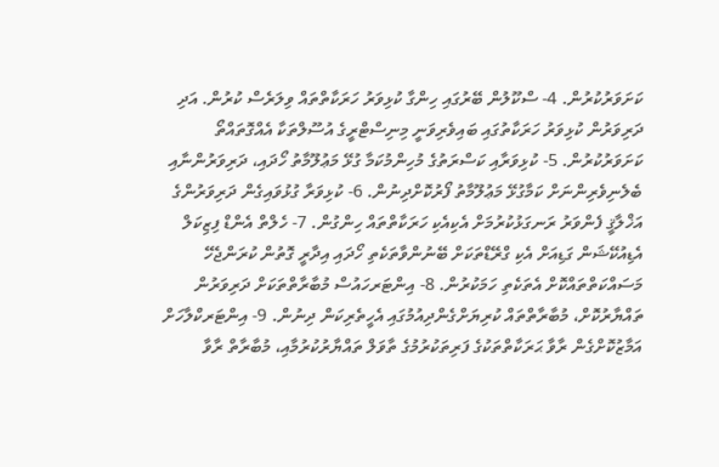ކަށަވަރުކުރުން. 4- ސްކޫލުން ބޭރުގައި ހިންގާ ކުޅިވަރު ހަރަކާތްތައް ވިލަރެސް ކުރުން. އަދި ދަރިވަރުން ކުޅިވަރު ހަރަކާތުގައި ބައިވެރިވަނީ މިނިސްޓްރީގެ އުސޫލްތަކާ އެއްގޮތައްތޯ ކަށަވަރުކުރުން. 5- ކުޅިވަރާއި ކަސްރަތުގެ މުހިންމުކަމާ ގުޅޭ މަޢުލޫމާތު ހޯދައި، ދަރިވަރުންނާއި ބެލެނިވެރިންނަށް ކަމާގުޅޭ މަޢުލޫމާތު ފޯރުކޮށްދިނުން. 6- ކުޅިވަރާ ގުޅުވައިގެން ދަރިވަރުންގެ އަޚްލާޤީ ފެންވަރު ރަނގަޅުކުރުމަށް އެކިއެކި ހަރަކާތްތައް ހިންގުން. 7- ހެލްތް އެންޑް ފިޒިކަލް އެޑިއުކޭޝަން ގަޑިއަށް އެކި ގްރޭޑްތަކަށް ބޭނުންވާތަކެތި ހޯދައި އިދާރީ ގޮތުން ކުރަންޖެހޭ މަސައްކަތްތައްކޮށް އެތަކެތި ހަމަކުރުން. 8- އިންޓަރހައުސް މުބާރާތްތަކަށް ދަރިވަރުން ތައްޔާރުކޮށް، މުބާރާތްތައް ކުރިޔަށްގެންދިއުމުގައި އެހީތެރިކަން ދިނުން. 9- އިންޓަރކްލާހަށް އަމާޒުކޮށްގެން ރާވާ ޙަރަކާތްތަކުގެ ފަރިތަކުރުމުގެ ތާވަލް ތައްޔާރުކުރުމާއި، މުބާރާތް ރާވާ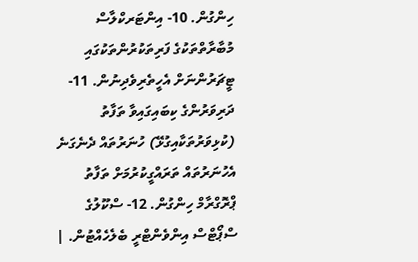ހިންގުން. 10- އިންޓަރކްލާސް މުބާރާތްތަކުގެ ފަރިތަކުރުންތަކުގައި ޓީޗަރުންނަށް އެހީތެރިވެދިނުން. 11- ދަރިވަރުންގެ ކިބައިގައިވާ ތަފާތު (ކުޅިވަރުތަކާއިގުޅޭ) ހުނަރުތައް ދެނެގަނެ އެހުނަރުތައް ތަރައްގީކުރުމަށް ތަފާތު ޕްރޮގްރާމް ހިންގުން. 12- ސްކޫލުގެ ސްޕޯޓްސް އިންވެންޓްރީ ބެލެހެއްޓުން. |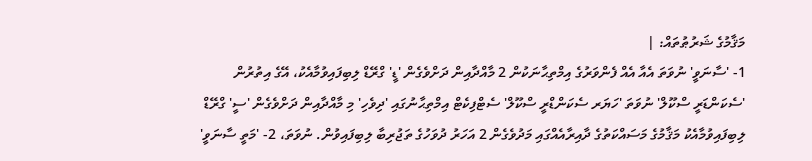މަޤާމުގެ ޝަރުޠުތައް: |
1- 'ސާނަވީ' ނުވަތަ އެއާ އެއް ފެންވަރުގެ އިމްތިޙާނަކުން 2 މާއްދާއިން ދަށްވެގެން 'ޑީ' ގްރޭޑް ލިބިފައިވުމާއެކު، އޭގެ އިތުރުން 'ސެކަންޑަރީ ސްކޫލް' ނުވަތަ 'ހަޔަރ ސެކަންޑްރީ ސްކޫލް' ސެޓްފިކެޓް އިމްތިޙާނުގައި 'ދިވެހި' މި މާއްދާއިން ދަށްވެގެން 'ސީ' ގްރޭޑް ލިބިފައިވުމާއެކު މަޤާމުގެ މަސައްކަތުގެ ދާއިރާއެއްގައި މަދުވެގެން 2 އަހަރު ދުވަހުގެ ތަޖުރިބާ ލިބިފައިވުން. ނުވަތަ، 2- 'މަތީ ސާނަވީ'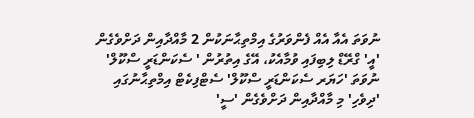ނުވަތަ އެއާ އެއް ފެންވަރުގެ އިމްތިޙާނަކުން 2 މާއްދާއިން ދަށްވެގެން 'އީ' ގްރޭޑް ލިބިފައި ވުމާއެކު، އޭގެ އިތުރުން ' ސެކަންޑަރީ ސްކޫލް' ނުވަތަ 'ހަޔަރ ސެކަންޑަރީ ސްކޫލް' ސެޓްފިކެޓް އިމްތިޙާނުގައި 'ދިވެހި' މި މާއްދާއިން ދަށްވެގެން 'ސީ'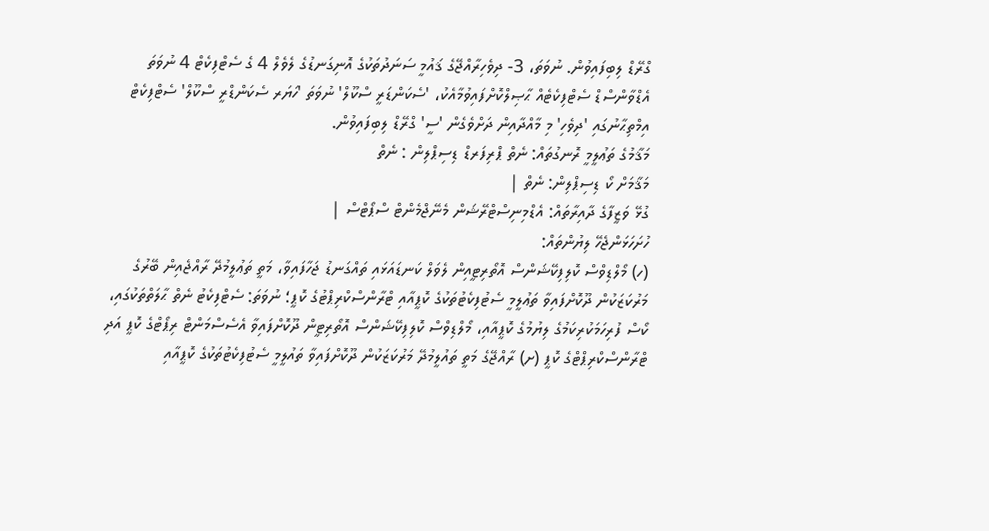ގްރޭޑް ލިބިފައިވުން. ނުވަތަ، 3- ދިވެހިރާއްޖޭގެ ޤައުމީ ސަނަދުތަކުގެ އޮނިގަނޑުގެ ލެވެލް 4 ގެ ސެޓްފިކެޓް 4 ނުވަތަ އެޑްވާންސްޑް ސެޓްފިކެޓެއް ޙާޞިލްކޮށްފައިވުމާއެކު، 'ސެކަންޑަރީ ސްކޫލް' ނުވަތަ 'ހަޔަރ ސެކަންޑްރީ ސްކޫލް' ސެޓްފިކެޓް އިމްތިޙާނުގައި 'ދިވެހި' މި މާއްދާއިން ދަށްވެގެން 'ސީ' ގްރޭޑް ލިބިފައިވުން.
މަޤާމުގެ ތަޢުލީމީ ރޮނގުތައް: ނެތް ޕްރިފަރޑް ޑިސިޕްލިން : ނެތް
މަޤާމަށް ކޯ ޑިސިޕްލިން: ނެތް |
ގުޅޭ ވަޒީފާގެ ދާއިރާތައް: އެޑްމިނިސްޓްރޭޝަން މެނޭޖްމެންޓް ސްޕޯޓްސް |
ހުށަހަޅަންޖެހޭ ލިޔުންތައް:
(ހ) މޯލްޑިވްސް ކޮލިފިކޭޝަންސް އޮތޯރިޓީއިން ލެވަލް ކަނޑައަޅައި ތައްގަނޑު ޖަހާފައިވާ، މަތީ ތަޢުލީމުދޭ ރާއްޖެއިން ބޭރުގެ މަރުކަޒަކުން ދޫކޮށްފައިވާ ތަޢުލީމީ ސެޓުފިކެޓުތަކުގެ ކޮޕީއާއި ޓްރާންސްކްރިޕްޓުގެ ކޮޕީ؛ ނުވަތަ: ސެޓްފިކެޓު ނެތް ޙާލަތްތަކުގައި، ކޯސް ފުރިހަމަކުރިކަމުގެ ލިޔުމުގެ ކޮޕީއާއި، މޯލްޑިވްސް ކޮލިފިކޭޝަންސް އޮތޯރިޓީން ދޫކޮށްފައިވާ އެސެސްމަންޓް ރިޕޯޓްގެ ކޮޕީ އަދި ޓްރާންސްކްރިޕްޓްގެ ކޮޕީ (ށ) ރާއްޖޭގެ މަތީ ތައުލީމުދޭ މަރުކަޒަކުން ދޫކޮށްފައިވާ ތައުލީމީ ސެޓުފިކެޓުތަކުގެ ކޮޕީއާއި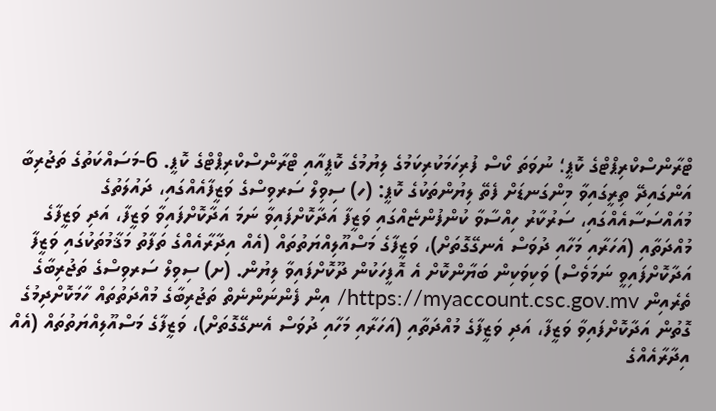ޓްރާންސްކްރިޕްޓްގެ ކޮޕީ؛ ނުވަތަ ކޯސް ފުރިހަމަކުރިކަމުގެ ލިޔުމުގެ ކޮޕީއާއި ޓްރާންސްކްރިޕްޓްގެ ކޮޕީ. 6-މަސައްކަތުގެ ތަޖުރިބާ އަންގައިދޭ ތިރީގައިވާ މިންގަނޑަށް ފެތޭ ލިޔުންތަކުގެ ކޮޕީ: (ހ) ސިވިލް ސަރވިސްގެ ވަޒީފާއެއްގައި، ދައުލަތުގެ މުއައްސަސާއެއްގައި، ސަރުކާރު ހިއްސާވާ ކުންފުންޏެއްގައި ވަޒީފާ އަދާކޮށްފައިވާ ނަމަ އަދާކޮށްފައިވާ ވަޒީފާ، އަދި ވަޒީފާގެ މުއްދަތާއި (އަހަރާއި މަހާއި ދުވަސް އެނގޭގޮތަށް)، ވަޒީފާގެ މަސްއޫލިއްޔަތުތައް (އެއް އިދާރާއެއްގެ ތަފާތު މަޤާމުތަކުގައި ވަޒީފާ އަދާކޮށްފައިވީ ނަމަވެސް) ވަކިވަކިން ބަޔާންކޮށް އެ އޮފީހަކުން ދޫކޮށްފައިވާ ލިޔުން. (ށ) ސިވިލް ސަރވިސްގެ ތަޖުރިބާގެ ތެރެއިން https://myaccount.csc.gov.mv/ އިން ފެންނަންނެތް ތަޖުރިބާގެ މުއްދަތުތައް ހާމަކޮށްދިމުގެ ގޮތުން އަދާކޮށްފައިވާ ވަޒީފާ، އަދި ވަޒީފާގެ މުއްދަތާއި (އަހަރާއި މަހާއި ދުވަސް އެނގޭގޮތަށް)، ވަޒީފާގެ މަސްއޫލިއްޔަތުތައް (އެއް އިދާރާއެއްގެ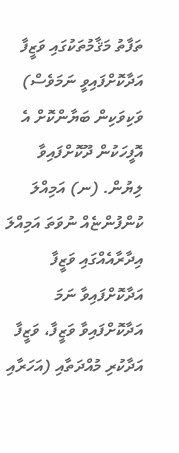ތަފާތު މަޤާމުތަކުގައި ވަޒީފާ އަދާކޮށްފައިވީ ނަމަވެސް) ވަކިވަކިން ބަޔާންކޮށް އެ އޮފީހަކުން ދޫކޮށްފައިވާ ލިޔުން. (ނ) އަމިއްލަ ކުންފުންޏެއް ނުވަތަ އަމިއްލަ އިދާރާއެއްގައި ވަޒީފާ އަދާކޮށްފައިވާ ނަމަ އަދާކޮށްފައިވާ ވަޒީފާ، ވަޒީފާ އަދާކުރި މުއްދަތާއި (އަހަރާއި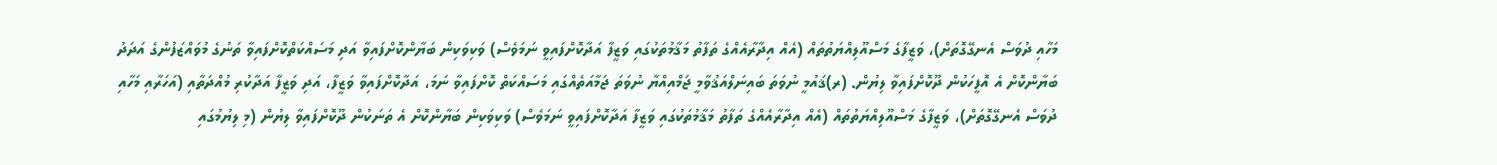މަހާއި ދުވަސް އެނގޭގޮތަށް)، ވަޒީފާގެ މަސްއޫލިއްޔަތުތައް (އެއް އިދާރާއެއްގެ ތަފާތު މަޤާމުތަކުގައި ވަޒީފާ އަދާކޮށްފައިވީ ނަމަވެސް) ވަކިވަކިން ބަޔާންކޮށްފައިވާ އަދި މަސައްކަތްކޮށްފައިވާ ތަނުގެ މުވައްޒަފުންގެ އަދަދު ބަޔާންކޮށް އެ އޮފީހަކުން ދޫކޮށްފައިވާ ލިޔުން. (ރ)ޤައުމީ ނުވަތަ ބައިނަލްއަޤުވާމީ ޖަމްއިއްޔާ ނުވަތަ ޖަމާއަތެއްގައި މަސައްކަތް ކޮށްފައިވާ ނަމަ، އަދާކޮށްފައިވާ ވަޒީފާ، އަދި ވަޒީފާ އަދާކުރި މުއްދަތާއި (އަހަރާއި މަހާއި ދުވަސް އެނގޭގޮތަށް)، ވަޒީފާގެ މަސްއޫލިއްޔަތުތައް (އެއް އިދާރާއެއްގެ ތަފާތު މަޤާމުތަކުގައި ވަޒީފާ އަދާކޮށްފައިވީ ނަމަވެސް) ވަކިވަކިން ބަޔާންކޮށް އެ ތަނަކުން ދޫކޮށްފައިވާ ލިޔުން (މި ލިޔުމުގައި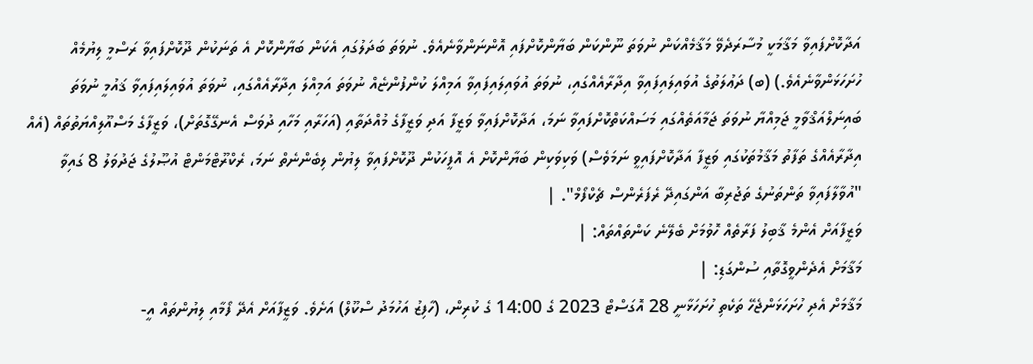އަދާކޮށްފައިވާ މަޤާމަކީ މުސާރަދެވޭ މަޤާމެއްކަން ނުވަތަ ނޫންކަން ބަޔާންކޮށްފައި އޮންނަންވާނެއެވެ. ނުވަތަ ބަދަލުގައި އެކަން ބަޔާންކޮށް އެ ތަނަކުން ދޫކޮށްފައިވާ ރަސްމީ ލިޔުމެއް ހުށަހަޅަންވާނެއެވެ.) (ބ) ދަޢުލަތުގެ އުވައިލައިފައިވާ އިދާރާއެއްގައި، ނުވަތަ އުވައިލައިފައިވާ އަމިއްލަ ކުންފުންޏެއް ނުވަތަ އަމިއްލަ އިދާރާއެއްގައި، ނުވަތަ އުވައިލައިފައިވާ ޤައުމީ ނުވަތަ ބައިނަލްއަޤްވާމީ ޖަމިއްޔާ ނުވަތަ ޖަމާއަތެއްގައި މަސައްކަތްކޮށްފައިވާ ނަމަ، އަދާކޮށްފައިވާ ވަޒީފާ އަދި ވަޒީފާގެ މުއްދަތާއި (އަހަރާއި މަހާއި ދުވަސް އެނގޭގޮތަށް)، ވަޒީފާގެ މަސްއޫލިއްޔަތުތައް (އެއް އިދާރާއެއްގެ ތަފާތު މަޤާމުތަކުގައި ވަޒީފާ އަދާކޮށްފައިވީ ނަމަވެސް) ވަކިވަކިން ބަޔާންކޮށް އެ އޮފީހަކުން ދޫކޮށްފައިވާ ލިޔުން ލިބެންނެތް ނަމަ، ރެކްރޫޓްމަންޓް އުޞޫލުގެ ޖަދުވަލު 8 ގައިވާ "އުވާލާފައިވާ ތަންތަނުގެ ތަޖުރިބާ އަންގައިދޭ ރެފަރެންސް ޗެކްފޯމް". |
ވަޒީފާއަށް އެންމެ ޤާބިލު ފަރާތެއް ހޮވުމަށް ބެލޭނެ ކަންތައްތައް: |
މަޤާމަށް އެދެންވީގޮތާއި ސުންގަޑި: |
މަޤާމަށް އެދި ހުށަހަޅަންޖެހޭ ތަކެތި ހުށަހަޅާނީ 28 އޮގަސްޓް 2023 ގެ 14:00 ގެ ކުރިން، (ހާފިޒު އަހުމަދު ސްކޫލް) އަށެވެ. ވަޒީފާއަށް އެދޭ ފޯމާއި ލިޔުންތައް އީ-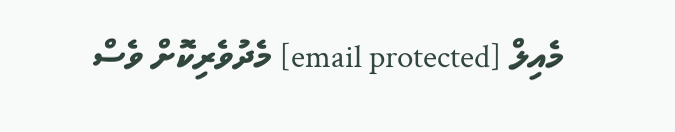މެއިލް [email protected] މެދުވެރިކޮށް ވެސް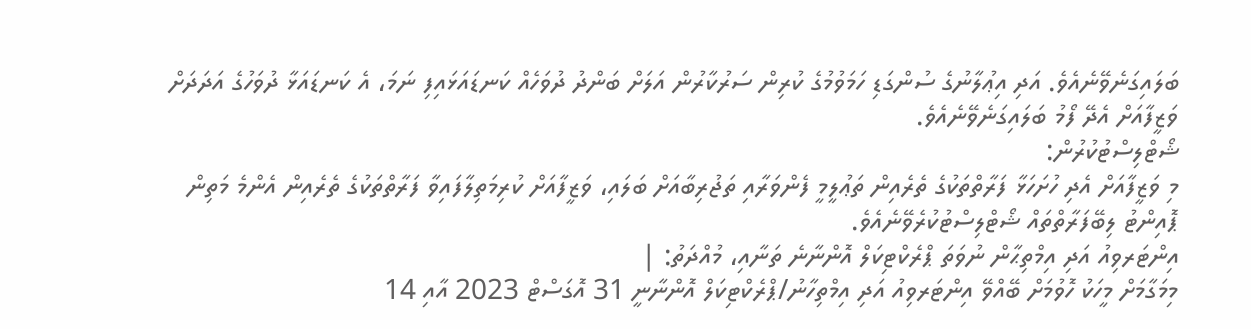ބަލައިގަނެވޭނެއެވެ. އަދި އިޢުލާނުގެ ސުންގަޑި ހަމަވުމުގެ ކުރިން ސަރުކާރުން އަލަށް ބަންދު ދުވަހެއް ކަނޑައަޅައިފި ނަމަ، އެ ކަނޑައަޅާ ދުވަހުގެ އަދަދަށް ވަޒީފާއަށް އެދޭ ފޯމު ބަލައިގަނެވޭނެއެވެ.
ޝޯޓްލިސްޓުކުރުން:
މި ވަޒީފާއަށް އެދި ހުށަހަޅާ ފަރާތްތަކުގެ ތެރެއިން ތަޢުލީމީ ފެންވަރާއި ތަޖުރިބާއަށް ބަލައި، ވަޒީފާއަށް ކުރިމަތިލާފައިވާ ފަރާތްތަކުގެ ތެރެއިން އެންމެ މަތިން ޕޮއިންޓު ލިބޭފަރާތްތައް ޝޯޓްލިސްޓުކުރެވޭނެއެވެ.
އިންޓަރވިއު އަދި އިމްތިޙާން ނުވަތަ ޕްރެކްޓިކަލް އޮންނާނެ ތަނާއި، މުއްދަތު: |
މިމަގާމަށް މީހަކު ހޮވުމަށް ބޭއްވޭ އިންޓަރވިއު އަދި އިމްތިހާނު/ޕްރެކްޓިކަލް އޮންނާނީ 31 އޮގަސްޓް 2023 އާއި 14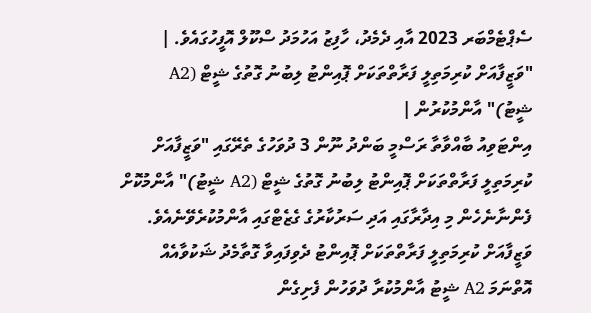ސެޕްޓެމްބަރ 2023 އާއި ދެމެދު، ހާފިޒު އަހުމަދު ސްކޫލް އޮފީހުގައެވެ. |
"ވަޒީފާއަށް ކުރިމަތިލީ ފަރާތްތަކަށް ޕޮއިންޓު ލިބުނު ގޮތުގެ ޝީޓް (A2 ޝީޓު)" އާންމުކުރުން |
އިންޓަވިއު ބާއްވާތާ ރަސްމީ ބަންދު ނޫން 3 ދުވަހުގެ ތެރޭގައި "ވަޒީފާއަށް ކުރިމަތިލީ ފަރާތްތަކަށް ޕޮއިންޓު ލިބުނު ގޮތުގެ ޝީޓް (A2 ޝީޓު)" އާންމުކޮށް ފެންނާނެހެން މި އިދާރާގައި އަދި ސަރުކާރުގެ ގެޒެޓްގައި އާންމުކުރެވޭނެއެވެ. ވަޒީފާއަށް ކުރިމަތިލީ ފަރާތްތަކަށް ޕޮއިންޓު ދެވިފައިވާ ގޮތާމެދު ޝަކުވާއެއް އޮތްނަމަ A2 ޝީޓު އާންމުކުރާ ދުވަހުން ފެށިގެން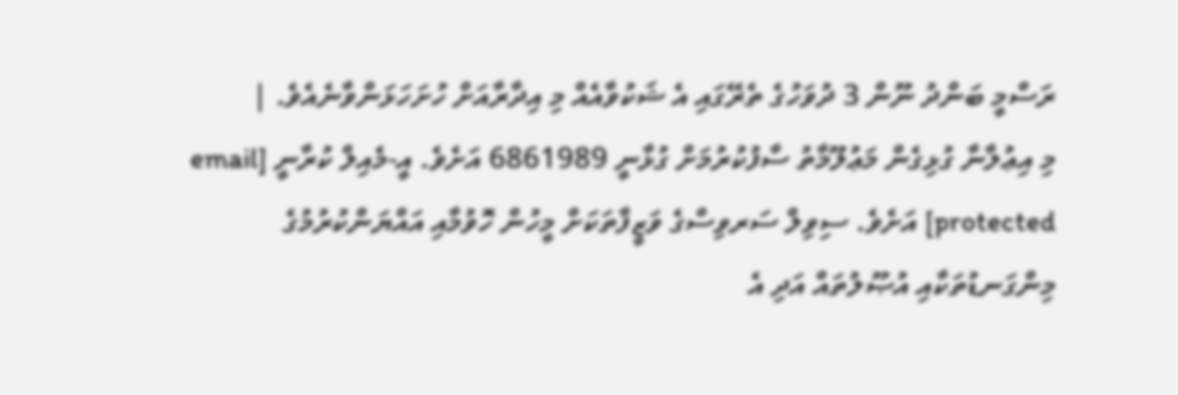ރަސްމީ ބަންދު ނޫން 3 ދުވަހުގެ ތެރޭގައި އެ ޝަކުވާއެއް މި އިދާރާއަށް ހުށަހަޅަންވާނެއެވެ. |
މި އިޢުލާނާ ގުޅިގެން މަޢުލޫމާތު ސާފުކުރުމަށް ގުޅާނީ 6861989 އަށެވެ. އީ-މެއިލް ކުރާނީ [email protected] އަށެވެ. ސިވިލް ސަރވިސްގެ ވަޒީފާތަކަށް މީހުން ހޮވުމާއި އައްޔަންކުރުމުގެ މިންގަނޑުތަކާއި އުޞޫލުތައް އަދި އެ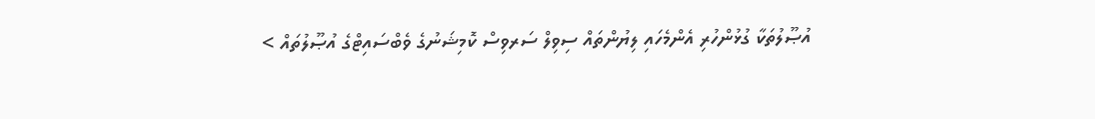އުޞޫލުތަކާ ގުޅުންހުރި އެންމެހައި ލިޔުންތައް ސިވިލް ސަރވިސް ކޮމިޝަނުގެ ވެބްސައިޓްގެ އުޞޫލުތައް >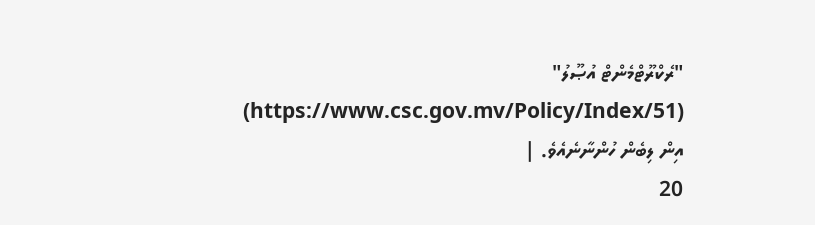"ރެކްރޫޓްމެންޓް އުޞޫލު" (https://www.csc.gov.mv/Policy/Index/51) އިން ލިބެން ހުންނާނެއެވެ. |
20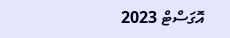އޮގަސްޓް 2023